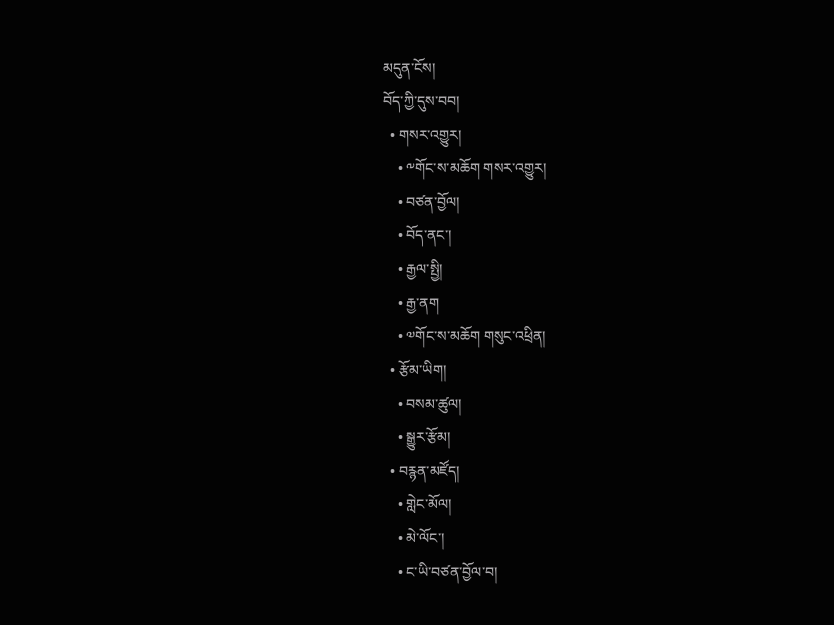མདུན་ངོས།
བོད་ཀྱི་དུས་བབ།
  • གསར་འགྱུར།
    • ༸གོང་ས་མཆོག གསར་འགྱུར།
    • བཙན་བྱོལ།
    • བོད་ནང་།
    • རྒྱལ་སྤྱི།
    • རྒྱ་ནག
    • ༧གོང་ས་མཆོག གསུང་འཕྲིན།
  • རྩོམ་ཡིག།
    • བསམ་ཚུལ།
    • སྒྱུར་རྩོམ།
  • བརྙན་མཛོད།
    • གླེང་མོལ།
    • མེ་ལོང་།
    • ང་ཡི་བཙན་བྱོལ་བ།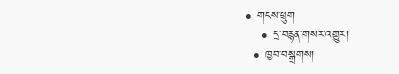• གངས་ཕྲུག
    • དྲ་བརྙན་གསར་འགྱུར།
  • ཁྱབ་བསྒྲགས།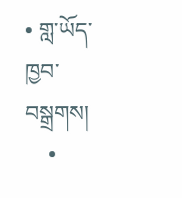• གླ་ཡོད་ཁྱབ་བསྒྲགས།
    •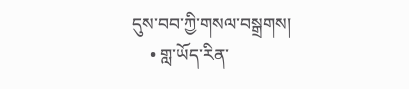དུས་བབ་ཀྱི་གསལ་བསྒྲགས།
    • གླ་ཡོད་རིན་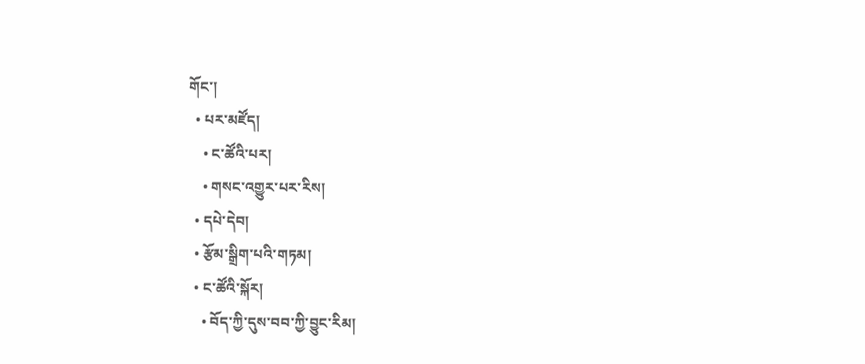གོང་།
  • པར་མཛོད།
    • ང་ཚོའི་པར།
    • གསང་འགྱུར་པར་རིས།
  • དཔེ་དེབ།
  • རྩོམ་སྒྲིག་པའི་གཏམ།
  • ང་ཚོའི་སྐོར།
    • བོད་ཀྱི་དུས་བབ་ཀྱི་བྱུང་རིམ།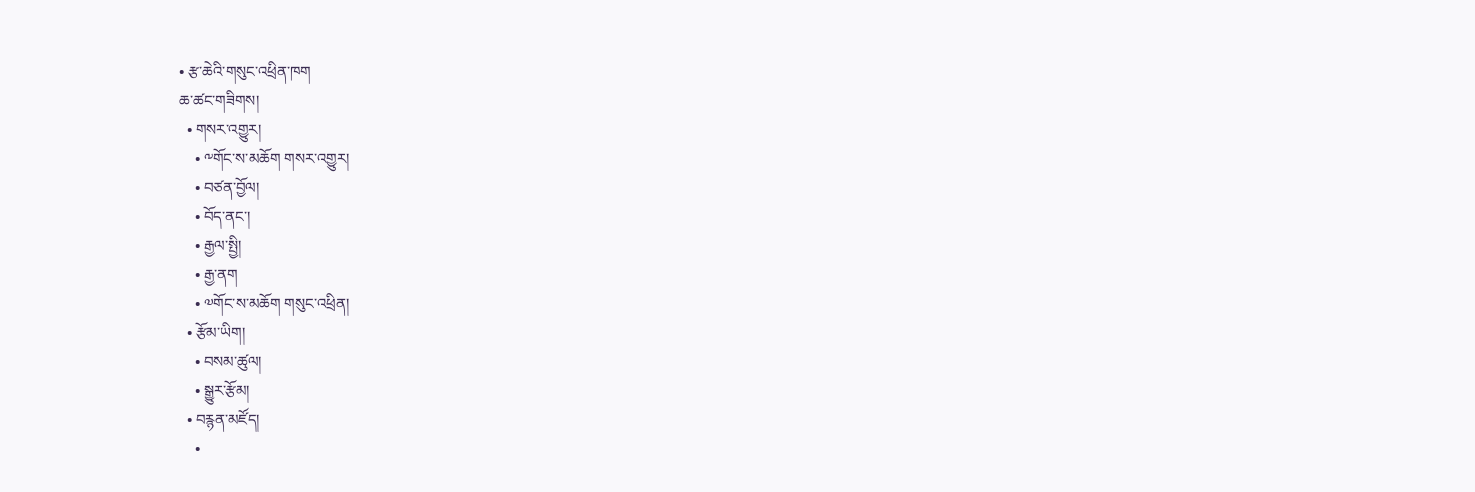• རྩ་ཆེའི་གསུང་འཕྲིན་ཁག
ཆ་ཚང་གཟིགས།
  • གསར་འགྱུར།
    • ༸གོང་ས་མཆོག གསར་འགྱུར།
    • བཙན་བྱོལ།
    • བོད་ནང་།
    • རྒྱལ་སྤྱི།
    • རྒྱ་ནག
    • ༧གོང་ས་མཆོག གསུང་འཕྲིན།
  • རྩོམ་ཡིག།
    • བསམ་ཚུལ།
    • སྒྱུར་རྩོམ།
  • བརྙན་མཛོད།
    •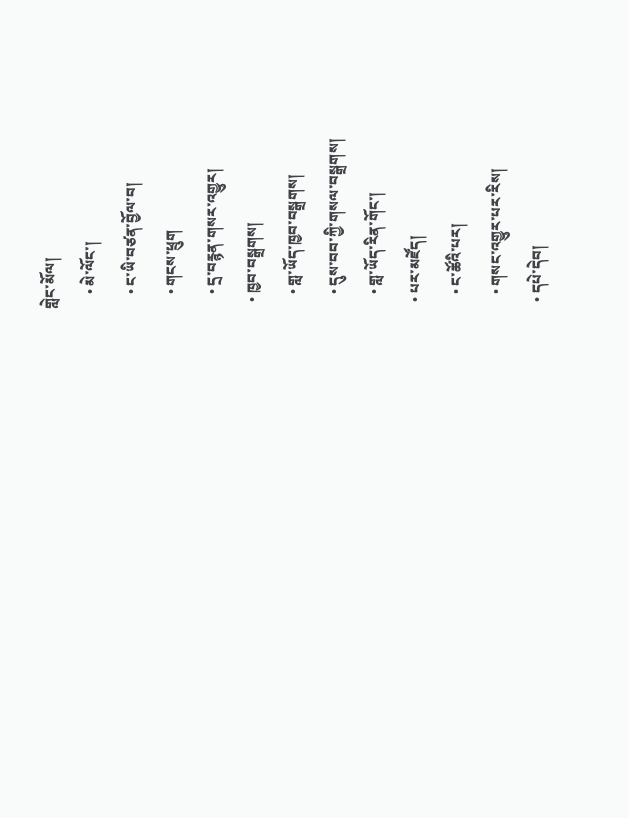གླེང་མོལ།
    • མེ་ལོང་།
    • ང་ཡི་བཙན་བྱོལ་བ།
    • གངས་ཕྲུག
    • དྲ་བརྙན་གསར་འགྱུར།
  • ཁྱབ་བསྒྲགས།
    • གླ་ཡོད་ཁྱབ་བསྒྲགས།
    • དུས་བབ་ཀྱི་གསལ་བསྒྲགས།
    • གླ་ཡོད་རིན་གོང་།
  • པར་མཛོད།
    • ང་ཚོའི་པར།
    • གསང་འགྱུར་པར་རིས།
  • དཔེ་དེབ།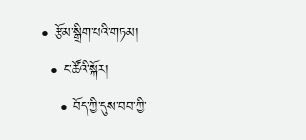• རྩོམ་སྒྲིག་པའི་གཏམ།
  • ང་ཚོའི་སྐོར།
    • བོད་ཀྱི་དུས་བབ་ཀྱི་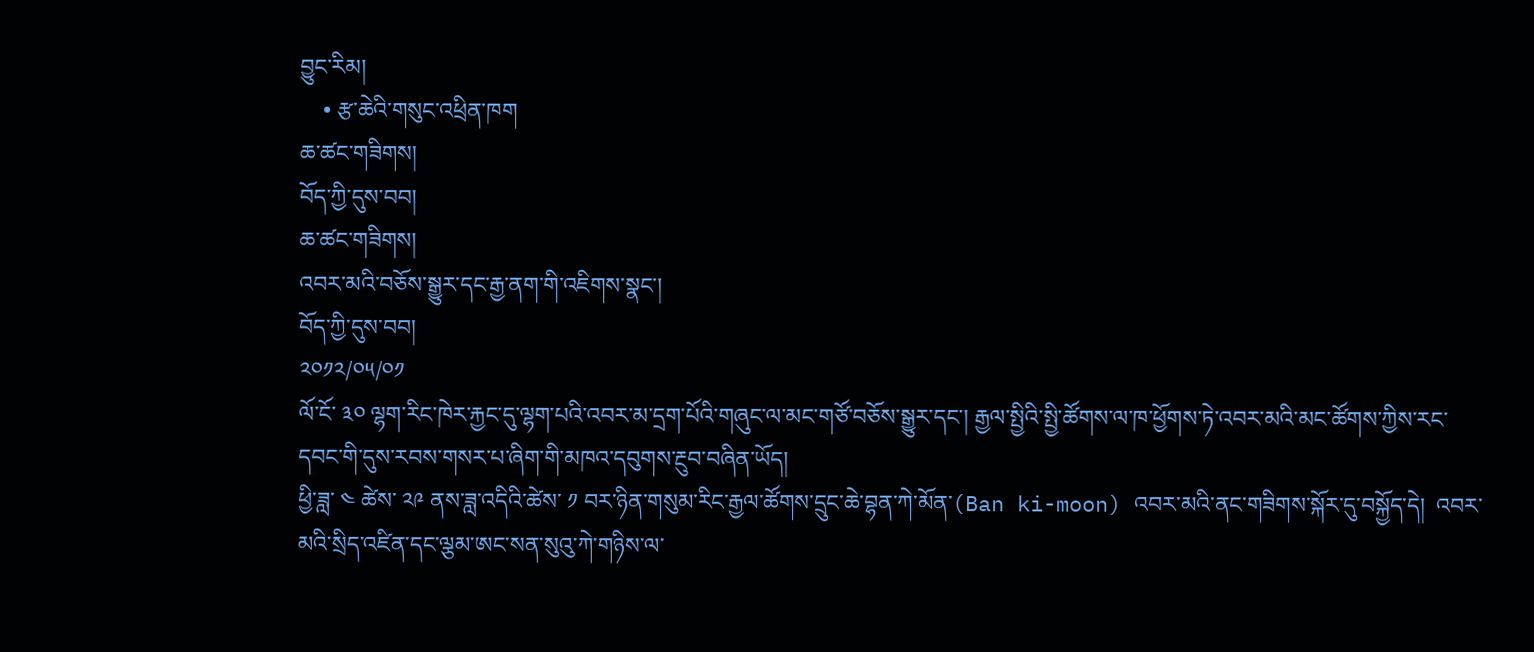བྱུང་རིམ།
    • རྩ་ཆེའི་གསུང་འཕྲིན་ཁག
ཆ་ཚང་གཟིགས།
བོད་ཀྱི་དུས་བབ།
ཆ་ཚང་གཟིགས།
འབར་མའི་བཅོས་སྒྱུར་དང་རྒྱ་ནག་གི་འཇིགས་སྣང་།
བོད་ཀྱི་དུས་བབ།
༢༠༡༢/༠༥/༠༡
ལོ་ངོ་ ༣༠ ལྷག་རིང་ཁེར་རྐྱང་དུ་ལྷག་པའི་འབར་མ་དྲག་པོའི་གཞུང་ལ་མང་གཙོ་བཅོས་སྒྱུར་དང་། རྒྱལ་སྤྱིའི་སྤྱི་ཚོགས་ལ་ཁ་ཕྱོགས་ཏེ་འབར་མའི་མང་ཚོགས་ཀྱིས་རང་དབང་གི་དུས་རབས་གསར་པ་ཞིག་གི་མཁའ་དབུགས་རྔུབ་བཞིན་ཡོད།
ཕྱི་ཟླ་ ༤ ཚེས་ ༢༩ ནས་ཟླ་འདིའི་ཚེས་ ༡ བར་ཉིན་གསུམ་རིང་རྒྱལ་ཚོགས་དྲུང་ཆེ་བྷན་ཀེ་མོན་(Ban ki-moon) འབར་མའི་ནང་གཟིགས་སྐོར་དུ་བསྐྱོད་དེ།  འབར་མའི་སྲིད་འཛིན་དང་ལྕམ་ཨང་སན་སུའུ་ཀེ་གཉིས་ལ་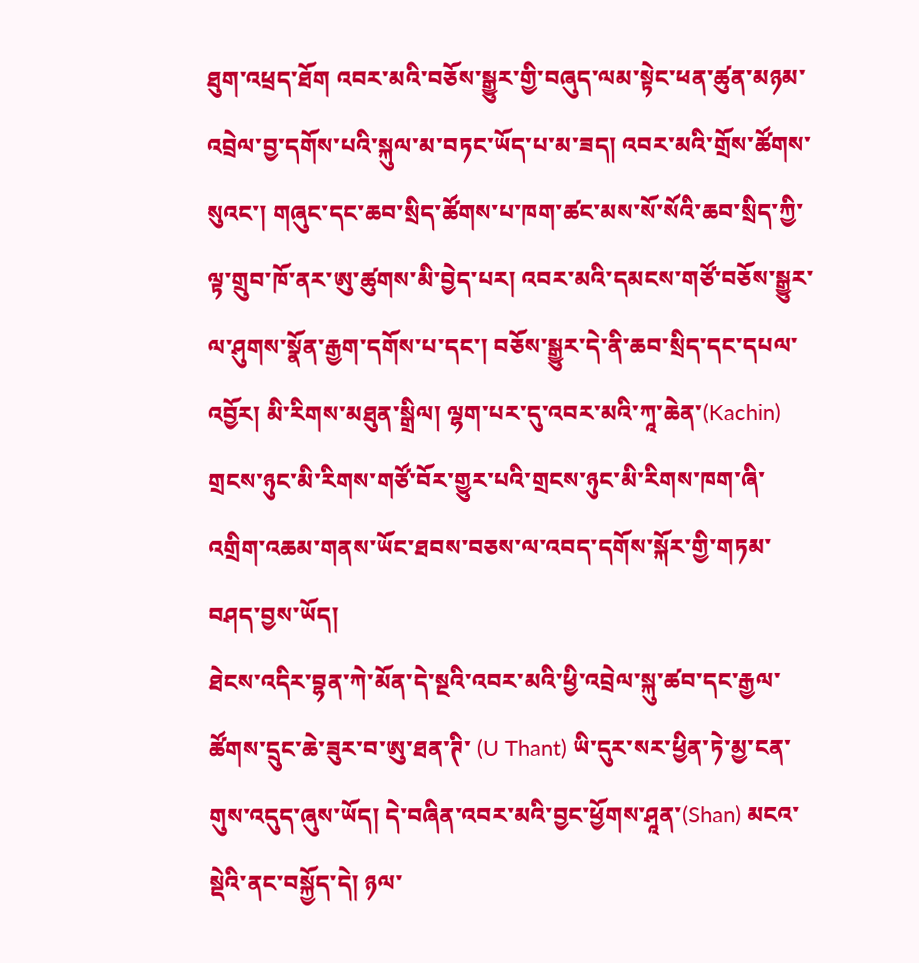ཐུག་འཕྲད་ཐོག འབར་མའི་བཅོས་སྒྱུར་གྱི་བཞུད་ལམ་སྟེང་ཕན་ཚུན་མཉམ་འབྲེལ་བྱ་དགོས་པའི་སྐུལ་མ་བཏང་ཡོད་པ་མ་ཟད། འབར་མའི་གྲོས་ཚོགས་སུའང་། གཞུང་དང་ཆབ་སྲིད་ཚོགས་པ་ཁག་ཚང་མས་སོ་སོའི་ཆབ་སྲིད་ཀྱི་ལྟ་གྲུབ་ཁོ་ནར་ཨུ་ཚུགས་མི་བྱེད་པར། འབར་མའི་དམངས་གཙོ་བཅོས་སྒྱུར་ལ་ཤུགས་སྣོན་རྒྱག་དགོས་པ་དང་། བཅོས་སྒྱུར་དེ་ནི་ཆབ་སྲིད་དང་དཔལ་འབྱོར། མི་རིགས་མཐུན་སྒྲིལ། ལྷག་པར་དུ་འབར་མའི་ཀཱ་ཆེན་(Kachin) གྲངས་ཉུང་མི་རིགས་གཙོ་བོར་གྱུར་པའི་གྲངས་ཉུང་མི་རིགས་ཁག་ཞི་འགྲིག་འཆམ་གནས་ཡོང་ཐབས་བཅས་ལ་འབད་དགོས་སྐོར་གྱི་གཏམ་བཤད་བྱས་ཡོད།
ཐེངས་འདིར་བྷན་ཀེ་མོན་དེ་སྔའི་འབར་མའི་ཕྱི་འབྲེལ་སྐུ་ཚབ་དང་རྒྱལ་ཚོགས་དྲུང་ཆེ་ཟུར་བ་ཨུ་ཐན་ཊི་ (U Thant) ཡི་དུར་སར་ཕྱིན་ཏེ་མྱ་ངན་གུས་འདུད་ཞུས་ཡོད། དེ་བཞིན་འབར་མའི་བྱང་ཕྱོགས་ཤཱན་(Shan) མངའ་སྡེའི་ནང་བསྐྱོད་དེ། ཉལ་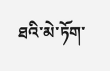ཐའི་མེ་ཏོག་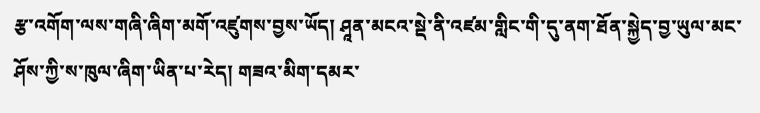རྩ་འགོག་ལས་གཞི་ཞིག་མགོ་འཛུགས་བྱས་ཡོད། ཤཱན་མངའ་སྡེ་ནི་འཛམ་གླིང་གི་དུ་ནག་ཐོན་སྐྱེད་བྱ་ཡུལ་མང་ཤོས་ཀྱི་ས་ཁུལ་ཞིག་ཡིན་པ་རེད། གཟའ་མིག་དམར་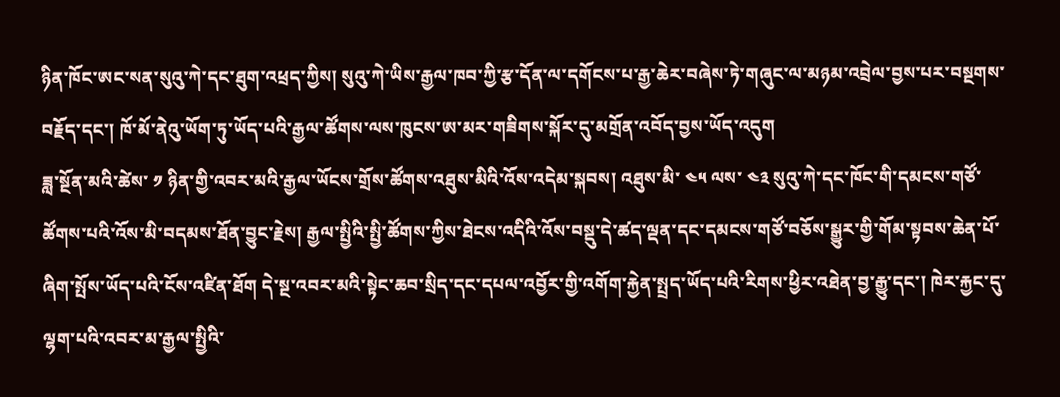ཉིན་ཁོང་ཨང་སན་སུའུ་ཀེ་དང་ཐུག་འཕྲད་ཀྱིས། སུའུ་ཀེ་ཡིས་རྒྱལ་ཁབ་ཀྱི་རྩ་དོན་ལ་དགོངས་པ་རྒྱ་ཆེར་བཞེས་ཏེ་གཞུང་ལ་མཉམ་འབྲེལ་བྱས་པར་བསྔགས་བརྗོད་དང་། ཁོ་མོ་ནེའུ་ཡོག་ཏུ་ཡོད་པའི་རྒྱལ་ཚོགས་ལས་ཁུངས་ཨ་མར་གཟིགས་སྐོར་དུ་མགྲོན་འབོད་བྱས་ཡོད་འདུག
ཟླ་སྔོན་མའི་ཚེས་ ༡ ཉིན་གྱི་འབར་མའི་རྒྱལ་ཡོངས་གྲོས་ཚོགས་འཐུས་མིའི་འོས་འདེམ་སྐབས། འཐུས་མི་ ༤༥ ལས་ ༤༣ སུའུ་ཀེ་དང་ཁོང་གི་དམངས་གཙོ་ཚོགས་པའི་འོས་མི་བདམས་ཐོན་བྱུང་རྗེས། རྒྱལ་སྤྱིའི་སྤྱི་ཚོགས་ཀྱིས་ཐེངས་འདིའི་འོས་བསྡུ་དེ་ཚད་ལྡན་དང་དམངས་གཙོ་བཅོས་སྒྱུར་གྱི་གོམ་སྟབས་ཆེན་པོ་ཞིག་སྤོས་ཡོད་པའི་ངོས་འཛིན་ཐོག དེ་སྔ་འབར་མའི་སྟེང་ཆབ་སྲིད་དང་དཔལ་འབྱོར་གྱི་འགོག་རྐྱེན་སྤྲད་ཡོད་པའི་རིགས་ཕྱིར་འཐེན་བྱ་རྒྱུ་དང་། ཁེར་རྐྱང་དུ་ལྷག་པའི་འབར་མ་རྒྱལ་སྤྱིའི་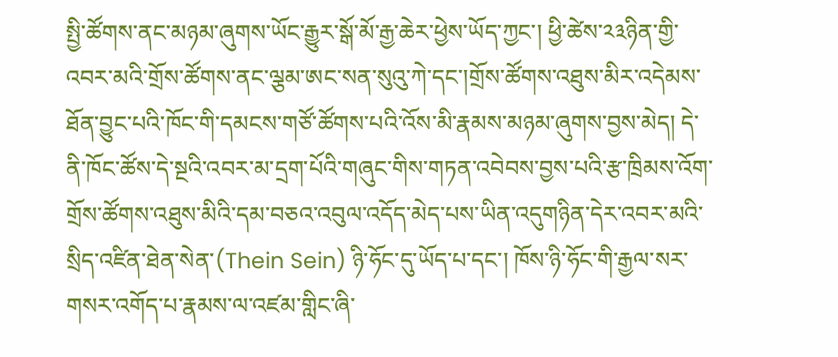སྤྱི་ཚོགས་ནང་མཉམ་ཞུགས་ཡོང་རྒྱུར་སྒོ་མོ་རྒྱ་ཆེར་ཕྱེས་ཡོད་ཀྱང་། ཕྱི་ཚེས་༢༣ཉིན་གྱི་འབར་མའི་གྲོས་ཚོགས་ནང་ལྕམ་ཨང་སན་སུའུ་ཀེ་དང་།གྲོས་ཚོགས་འཐུས་མིར་འདེམས་ཐོན་བྱུང་པའི་ཁོང་གི་དམངས་གཙོ་ཚོགས་པའི་འོས་མི་རྣམས་མཉམ་ཞུགས་བྱས་མེད། དེ་ནི་ཁོང་ཚོས་དེ་སྔའི་འབར་མ་དྲག་པོའི་གཞུང་གིས་གཏན་འབེབས་བྱས་པའི་རྩ་ཁྲིམས་འོག་གྲོས་ཚོགས་འཐུས་མིའི་དམ་བཅའ་འབུལ་འདོད་མེད་པས་ཡིན་འདུགཉིན་དེར་འབར་མའི་སྲིད་འཛིན་ཐེན་སེན་(Thein Sein) ཉི་ཧོང་དུ་ཡོད་པ་དང་། ཁོས་ཉི་ཧོང་གི་རྒྱལ་སར་གསར་འགོད་པ་རྣམས་ལ་འཛམ་གླིང་ཞི་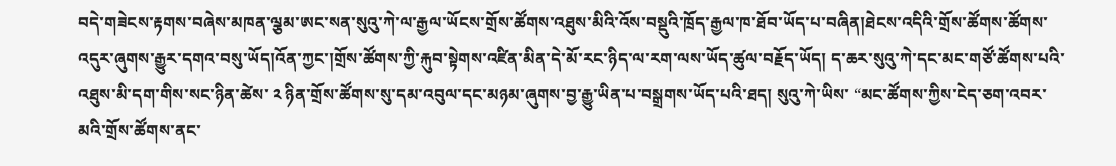བདེ་གཟེངས་རྟགས་བཞེས་མཁན་ལྕམ་ཨང་སན་སུའུ་ཀེ་ལ་རྒྱལ་ཡོངས་གྲོས་ཚོགས་འཐུས་མིའི་འོས་བསྡུའི་ཁྲོད་རྒྱལ་ཁ་ཐོབ་ཡོད་པ་བཞིན།ཐེངས་འདིའི་གྲོས་ཚོགས་ཚོགས་འདུར་ཞུགས་རྒྱུར་དགའ་བསུ་ཡོད།འོན་ཀྱང་།གྲོས་ཚོགས་ཀྱི་རྐུབ་སྟེགས་འཛིན་མིན་དེ་མོ་རང་ཉིད་ལ་རག་ལས་ཡོད་ཚུལ་བརྗོད་ཡོད། ད་ཆར་སུའུ་ཀེ་དང་མང་གཙོ་ཚོགས་པའི་འཐུས་མི་དག་གིས་སང་ཉིན་ཚེས་ ༢ ཉིན་གྲོས་ཚོགས་སུ་དམ་འབུལ་དང་མཉམ་ཞུགས་བྱ་རྒྱུ་ཡིན་པ་བསྒྲགས་ཡོད་པའི་ཐད། སུའུ་ཀེ་ཡིས་ “མང་ཚོགས་ཀྱིས་ངེད་ཅག་འབར་མའི་གྲོས་ཚོགས་ནང་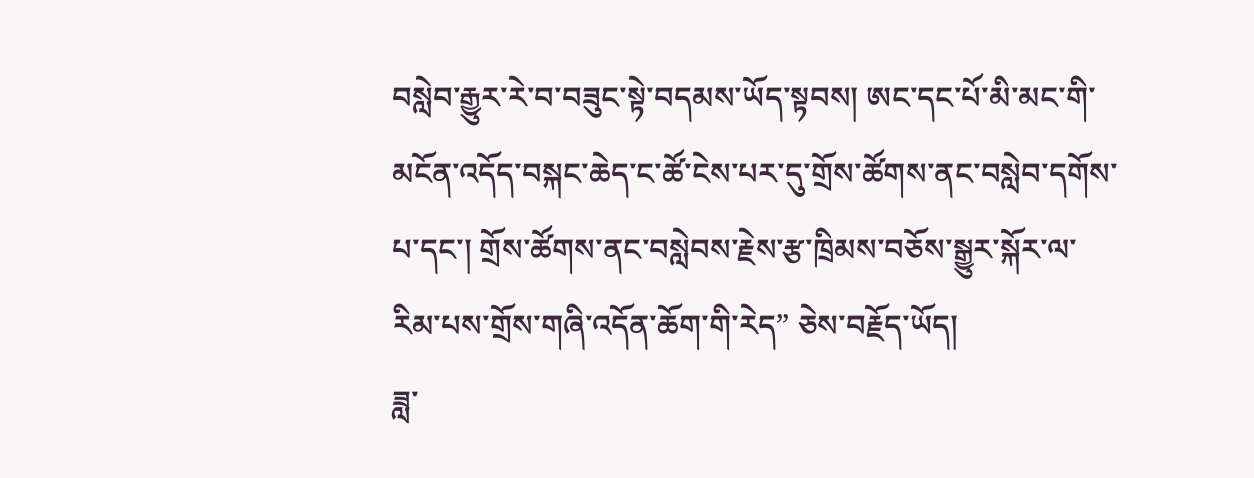བསླེབ་རྒྱུར་རེ་བ་བཟུང་སྟེ་བདམས་ཡོད་སྟབས། ཨང་དང་པོ་མི་མང་གི་མངོན་འདོད་བསྐང་ཆེད་ང་ཚོ་ངེས་པར་དུ་གྲོས་ཚོགས་ནང་བསླེབ་དགོས་པ་དང་། གྲོས་ཚོགས་ནང་བསླེབས་རྗེས་རྩ་ཁྲིམས་བཅོས་སྒྱུར་སྐོར་ལ་རིམ་པས་གྲོས་གཞི་འདོན་ཆོག་གི་རེད” ཅེས་བརྗོད་ཡོད།
ཟླ་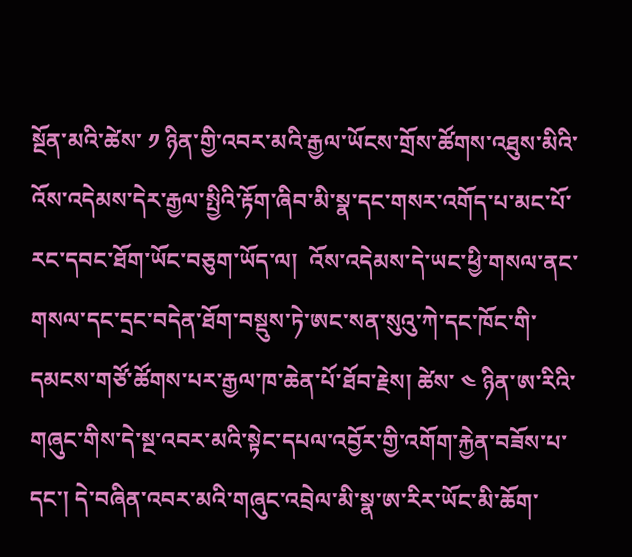སྔོན་མའི་ཚེས་ ༡ ཉིན་གྱི་འབར་མའི་རྒྱལ་ཡོངས་གྲོས་ཚོགས་འཐུས་མིའི་འོས་འདེམས་དེར་རྒྱལ་སྤྱིའི་རྟོག་ཞིབ་མི་སྣ་དང་གསར་འགོད་པ་མང་པོ་རང་དབང་ཐོག་ཡོང་བཅུག་ཡོད་ལ།  འོས་འདེམས་དེ་ཡང་ཕྱི་གསལ་ནང་གསལ་དང་དྲང་བདེན་ཐོག་བསྡུས་ཏེ་ཨང་སན་སུའུ་ཀེ་དང་ཁོང་གི་དམངས་གཙོ་ཚོགས་པར་རྒྱལ་ཁ་ཆེན་པོ་ཐོབ་རྗེས། ཚེས་ ༤ ཉིན་ཨ་རིའི་གཞུང་གིས་དེ་སྔ་འབར་མའི་སྟེང་དཔལ་འབྱོར་གྱི་འགོག་རྐྱེན་བཟོས་པ་དང་། དེ་བཞིན་འབར་མའི་གཞུང་འབྲེལ་མི་སྣ་ཨ་རིར་ཡོང་མི་ཆོག་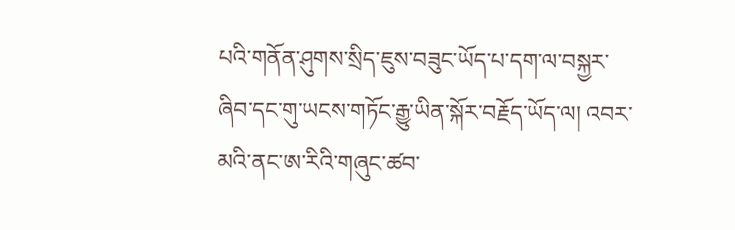པའི་གནོན་ཤུགས་སྲིད་ཇུས་བཟུང་ཡོད་པ་དག་ལ་བསྐྱར་ཞིབ་དང་གུ་ཡངས་གཏོང་རྒྱུ་ཡིན་སྐོར་བརྗོད་ཡོད་ལ། འབར་མའི་ནང་ཨ་རིའི་གཞུང་ཚབ་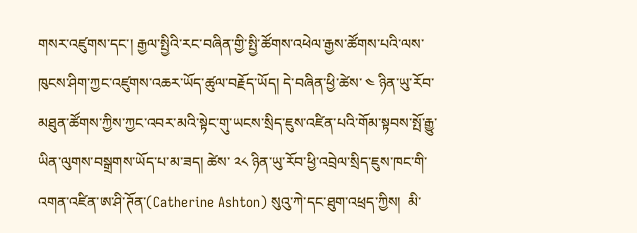གསར་འཛུགས་དང་། རྒྱལ་སྤྱིའི་རང་བཞིན་གྱི་སྤྱི་ཚོགས་འཕེལ་རྒྱས་ཚོགས་པའི་ལས་ཁུངས་ཤིག་ཀྱང་འཛུགས་འཆར་ཡོད་ཚུལ་བརྗོད་ཡོད། དེ་བཞིན་ཕྱི་ཚེས་ ༤ ཉིན་ཡུ་རོབ་མཐུན་ཚོགས་ཀྱིས་ཀྱང་འབར་མའི་སྟེང་གུ་ཡངས་སྲིད་ཇུས་འཛིན་པའི་གོམ་སྟབས་སྤོ་རྒྱུ་ཡིན་ལུགས་བསྒྲགས་ཡོད་པ་མ་ཟད། ཚེས་ ༢༨ ཉིན་ཡུ་རོབ་ཕྱི་འབྲེལ་སྲིད་ཇུས་ཁང་གི་འགན་འཛིན་ཨ་ཤི་ཊོན་(Catherine Ashton) སུའུ་ཀེ་དང་ཐུག་འཕྲད་ཀྱིས།  མི་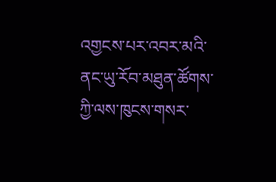འགྱངས་པར་འབར་མའི་ནང་ཡུ་རོབ་མཐུན་ཚོགས་ཀྱི་ལས་ཁུངས་གསར་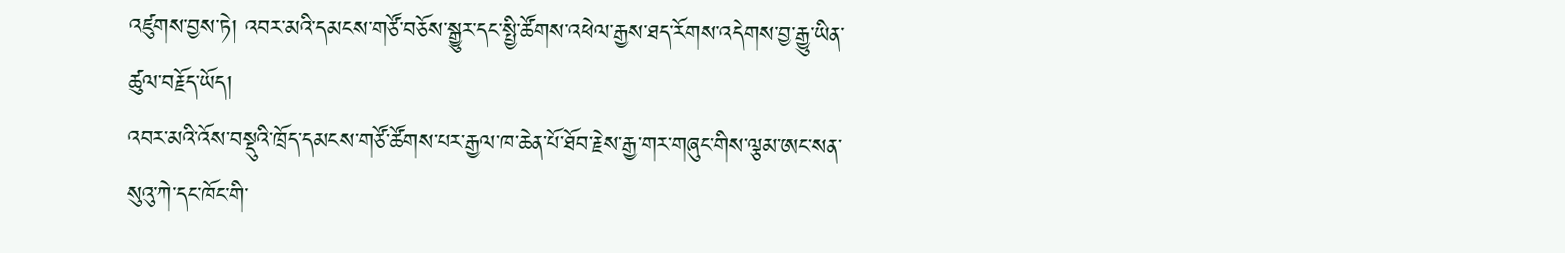འཛུགས་བྱས་ཏེ། འབར་མའི་དམངས་གཙོ་བཅོས་སྒྱུར་དང་སྤྱི་ཚོགས་འཕེལ་རྒྱས་ཐད་རོགས་འདེགས་བྱ་རྒྱུ་ཡིན་ཚུལ་བརྗོད་ཡོད།
འབར་མའི་འོས་བསྡུའི་ཁྲོད་དམངས་གཙོ་ཚོགས་པར་རྒྱལ་ཁ་ཆེན་པོ་ཐོབ་རྗེས་རྒྱ་གར་གཞུང་གིས་ལྕམ་ཨང་སན་སུའུ་ཀེ་དང་ཁོང་གི་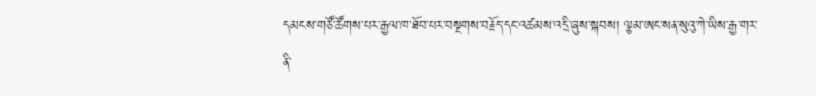དམངས་གཙོ་ཚོགས་པར་རྒྱལ་ཁ་ཐོབ་པར་བསྔགས་བརྗོད་དང་འཚམས་འདྲི་ཞུས་སྐབས། ལྕམ་ཨང་སན་སུའུ་ཀེ་ཡིས་རྒྱ་གར་ནི་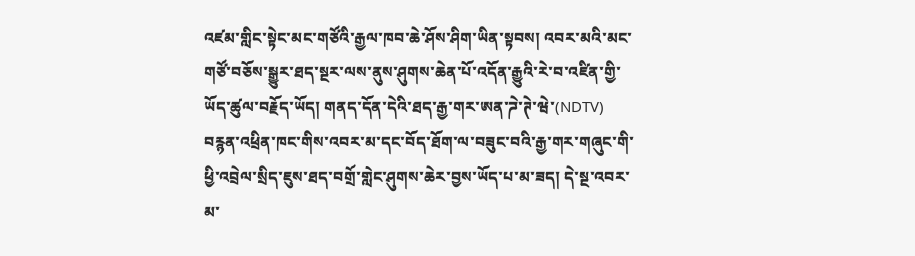འཛམ་གླིང་སྟེང་མང་གཙོའི་རྒྱལ་ཁབ་ཆེ་ཤོས་ཤིག་ཡིན་སྟབས། འབར་མའི་མང་གཙོ་བཅོས་སྒྱུར་ཐད་སྔར་ལས་ནུས་ཤུགས་ཆེན་པོ་འདོན་རྒྱུའི་རེ་བ་འཛིན་གྱི་ཡོད་ཚུལ་བརྗོད་ཡོད། གནད་དོན་དེའི་ཐད་རྒྱ་གར་ཨན་ཌེ་ཊེ་ཝེ་(NDTV) བརྙན་འཕྲིན་ཁང་གིས་འབར་མ་དང་བོད་ཐོག་ལ་བཟུང་བའི་རྒྱ་གར་གཞུང་གི་ཕྱི་འབྲེལ་སྲིད་ཇུས་ཐད་བགྲོ་གླེང་ཤུགས་ཆེར་བྱས་ཡོད་པ་མ་ཟད། དེ་སྔ་འབར་མ་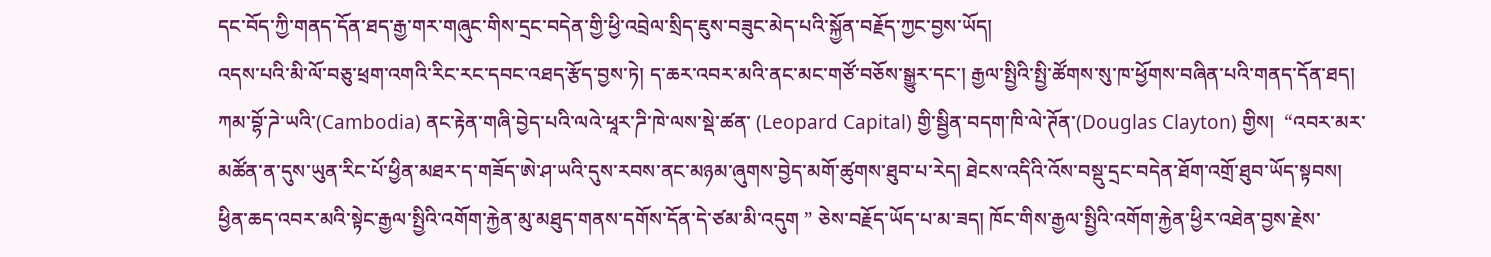དང་བོད་ཀྱི་གནད་དོན་ཐད་རྒྱ་གར་གཞུང་གིས་དྲང་བདེན་གྱི་ཕྱི་འབྲེལ་སྲིད་ཇུས་བཟུང་མེད་པའི་སྐྱོན་བརྗོད་ཀྱང་བྱས་ཡོད།
འདས་པའི་མི་ལོ་བཅུ་ཕྲག་འགའི་རིང་རང་དབང་འཐད་རྩོད་བྱས་ཏེ། ད་ཆར་འབར་མའི་ནང་མང་གཙོ་བཅོས་སྒྱུར་དང་། རྒྱལ་སྤྱིའི་སྤྱི་ཚོགས་སུ་ཁ་ཕྱོགས་བཞིན་པའི་གནད་དོན་ཐད། ཀམ་བྷོ་ཌེ་ཡའི་(Cambodia) ནང་རྟེན་གཞི་བྱེད་པའི་ལའེ་ཕཱར་ཌི་ཁེ་ལས་སྡེ་ཚན་ (Leopard Capital) གྱི་སྦྱིན་བདག་ཁི་ལེ་ཊོན་(Douglas Clayton) གྱིས།  “འབར་མར་མཚོན་ན་དུས་ཡུན་རིང་པོ་ཕྱིན་མཐར་ད་གཟོད་ཨེ་ཤ་ཡའི་དུས་རབས་ནང་མཉམ་ཞུགས་བྱེད་མགོ་ཚུགས་ཐུབ་པ་རེད། ཐེངས་འདིའི་འོས་བསྡུ་དྲང་བདེན་ཐོག་འགྲོ་ཐུབ་ཡོད་སྟབས། ཕྱིན་ཆད་འབར་མའི་སྟེང་རྒྱལ་སྤྱིའི་འགོག་རྐྱེན་མུ་མཐུད་གནས་དགོས་དོན་དེ་ཙམ་མི་འདུག ” ཅེས་བརྗོད་ཡོད་པ་མ་ཟད། ཁོང་གིས་རྒྱལ་སྤྱིའི་འགོག་རྐྱེན་ཕྱིར་འཐེན་བྱས་རྗེས་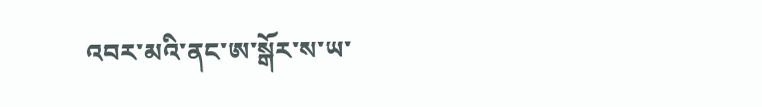འབར་མའི་ནང་ཨ་སྒོར་ས་ཡ་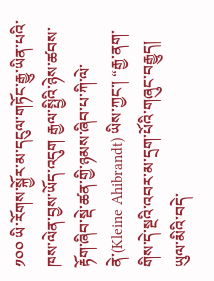༡༠༠ ཡི་རོགས་སྐྱོར་མ་དངུལ་གཏོང་རྒྱུ་ཡིན་པའི་ཁས་ལེན་བྱས་ཡོད་འདུག རྒྱལ་སྤྱིའི་ཉེས་ཚབས་རྟོག་ཞིབ་སྡེ་ཚན་གྱི་ཉམས་ཞིབ་པ་ཀི་ལེ་ནེ་(Kleine Ahibrandt) ཡིས་ཀྱང་། “རྒྱ་ནག་གིས་དེ་སྔའི་འབར་མ་དྲག་པོའི་གཞུང་བརྒྱུད། ཡུལ་མིའི་བདེ་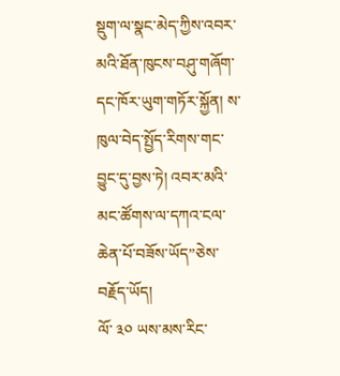སྡུག་ལ་སྣང་མེད་ཀྱིས་འབར་མའི་ཐོན་ཁུངས་བཤུ་གཞོག་དང་ཁོར་ཡུག་གཏོར་སྐྱོན། ས་ཁུལ་བེད་སྤྱོད་རིགས་གང་བྱུང་དུ་བྱས་ཏེ། འབར་མའི་མང་ཚོགས་ལ་དཀའ་ངལ་ཆེན་པོ་བཟོས་ཡོད”ཅེས་བརྗོད་ཡོད།
ལོ་ ༣༠ ཡས་མས་རིང་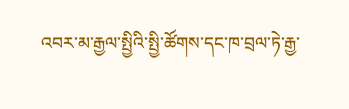འབར་མ་རྒྱལ་སྤྱིའི་སྤྱི་ཚོགས་དང་ཁ་བྲལ་ཏེ་རྒྱ་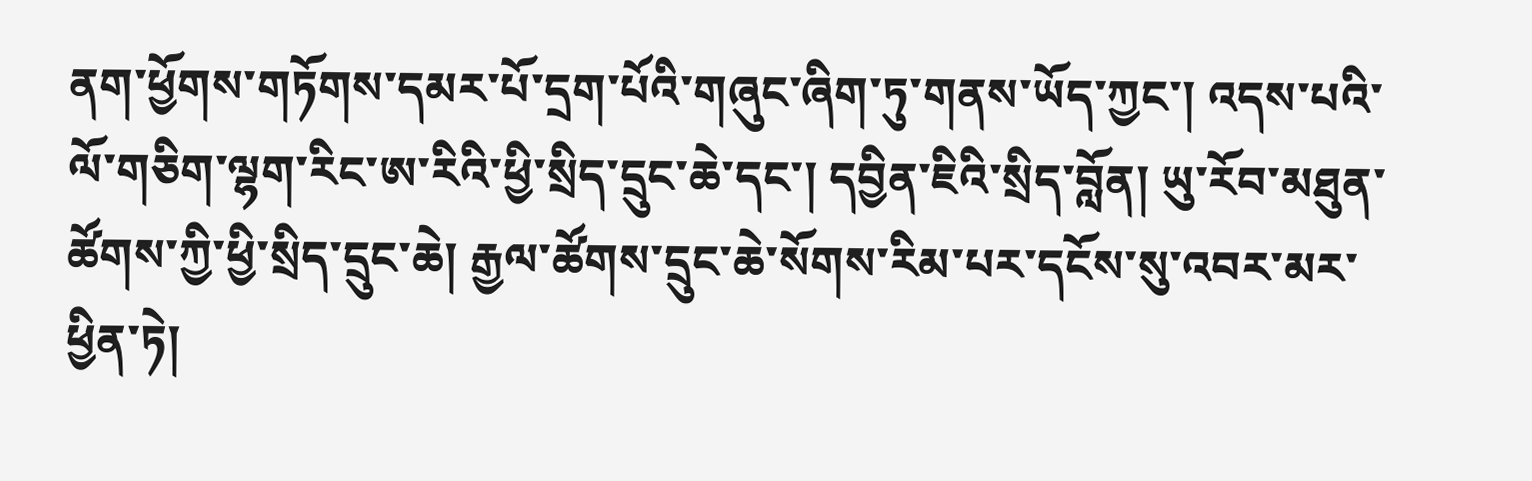ནག་ཕྱོགས་གཏོགས་དམར་པོ་དྲག་པོའི་གཞུང་ཞིག་ཏུ་གནས་ཡོད་ཀྱང་། འདས་པའི་ལོ་གཅིག་ལྷག་རིང་ཨ་རིའི་ཕྱི་སྲིད་དྲུང་ཆེ་དང་། དབྱིན་ཇིའི་སྲིད་བློན། ཡུ་རོབ་མཐུན་ཚོགས་ཀྱི་ཕྱི་སྲིད་དྲུང་ཆེ། རྒྱལ་ཚོགས་དྲུང་ཆེ་སོགས་རིམ་པར་དངོས་སུ་འབར་མར་ཕྱིན་ཏེ།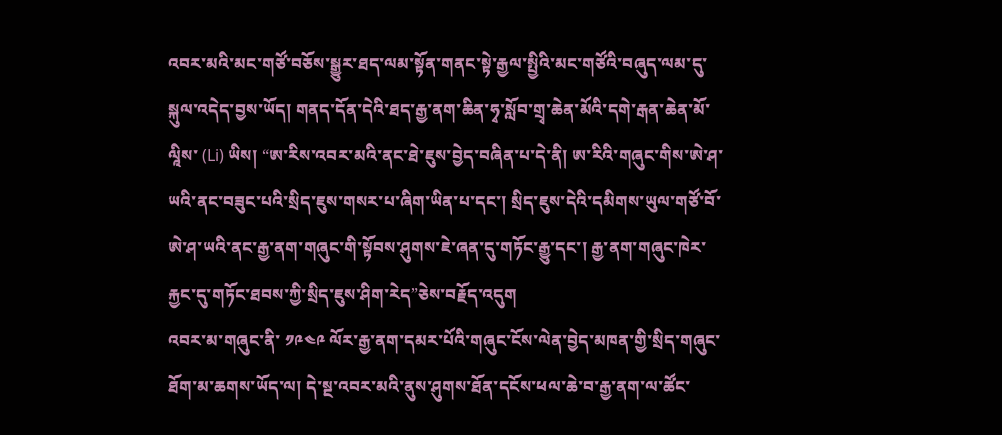འབར་མའི་མང་གཙོ་བཅོས་སྒྱུར་ཐད་ལམ་སྟོན་གནང་སྟེ་རྒྱལ་སྤྱིའི་མང་གཙོའི་བཞུད་ལམ་དུ་སྐུལ་འདེད་བྱས་ཡོད། གནད་དོན་དེའི་ཐད་རྒྱ་ནག་ཆིན་ཧྭ་སློབ་གྲྭ་ཆེན་མོའི་དགེ་རྒན་ཆེན་མོ་ལཱིས་ (Li) ཡིས། “ཨ་རིས་འབར་མའི་ནང་ཐེ་ཇུས་བྱེད་བཞིན་པ་དེ་ནི། ཨ་རིའི་གཞུང་གིས་ཨེ་ཤ་ཡའི་ནང་བཟུང་པའི་སྲིད་ཇུས་གསར་པ་ཞིག་ཡིན་པ་དང་། སྲིད་ཇུས་དེའི་དམིགས་ཡུལ་གཙོ་བོ་ཨེ་ཤ་ཡའི་ནང་རྒྱ་ནག་གཞུང་གི་སྟོབས་ཤུགས་ཇེ་ཞན་དུ་གཏོང་རྒྱུ་དང་། རྒྱ་ནག་གཞུང་ཁེར་རྐྱང་དུ་གཏོང་ཐབས་ཀྱི་སྲིད་ཇུས་ཤིག་རེད”ཅེས་བརྗོད་འདུག
འབར་མ་གཞུང་ནི་ ༡༩༤༩ ལོར་རྒྱ་ནག་དམར་པོའི་གཞུང་ངོས་ལེན་བྱེད་མཁན་གྱི་སྲིད་གཞུང་ཐོག་མ་ཆགས་ཡོད་ལ། དེ་སྔ་འབར་མའི་ནུས་ཤུགས་ཐོན་དངོས་ཕལ་ཆེ་བ་རྒྱ་ནག་ལ་ཚོང་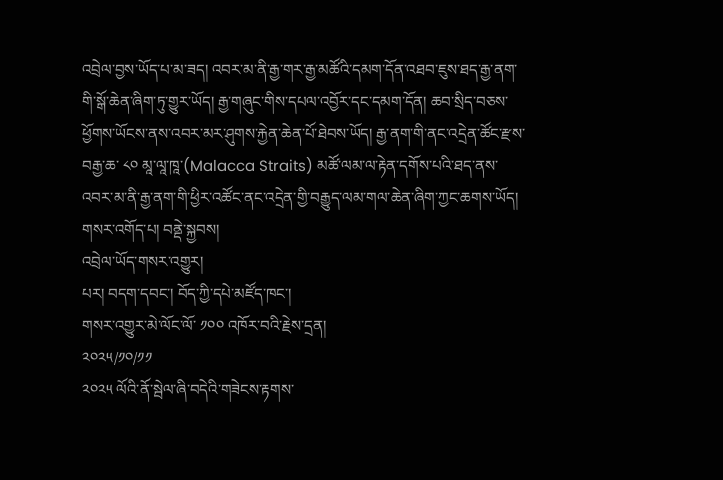འབྲེལ་བྱས་ཡོད་པ་མ་ཟད། འབར་མ་ནི་རྒྱ་གར་རྒྱ་མཚོའི་དམག་དོན་འཐབ་ཇུས་ཐད་རྒྱ་ནག་གི་སྒོ་ཆེན་ཞིག་ཏུ་གྱུར་ཡོད། རྒྱ་གཞུང་གིས་དཔལ་འབྱོར་དང་དམག་དོན། ཆབ་སྲིད་བཅས་ཕྱོགས་ཡོངས་ནས་འབར་མར་ཤུགས་རྐྱེན་ཆེན་པོ་ཐེབས་ཡོད། རྒྱ་ནག་གི་ནང་འདྲེན་ཚོང་རྫས་བརྒྱ་ཆ་ ༨༠ མཱ་ལཱ་ཁཱ་(Malacca Straits) མཚོ་ལམ་ལ་རྟེན་དགོས་པའི་ཐད་ནས་འབར་མ་ནི་རྒྱ་ནག་གི་ཕྱིར་འཚོང་ནང་འདྲེན་གྱི་བརྒྱུད་ལམ་གལ་ཆེན་ཞིག་ཀྱང་ཆགས་ཡོད།
གསར་འགོད་པ། བནྡེ་སྐྱབས།
འབྲེལ་ཡོད་གསར་འགྱུར།
པར། བདག་དབང་། བོད་ཀྱི་དཔེ་མཛོད་ཁང་།
གསར་འགྱུར་མེ་ལོང་ལོ་ ༡༠༠ འཁོར་བའི་རྗེས་དྲན།
༢༠༢༥/༡༠/༡༡
༢༠༢༥ ལོའི་ནོ་སྦེལ་ཞི་བདེའི་གཟེངས་རྟགས་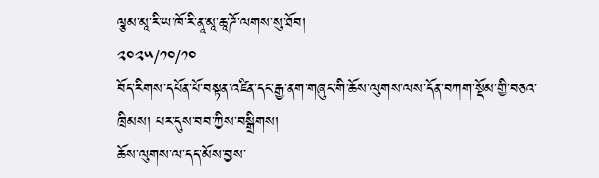ལྕམ་མཱ་རི་ཡ་ཁོ་རི་ནཱ་མཱ་ཆཱ་ཌོ་ལགས་སུ་ཐོབ།
༢༠༢༥/༡༠/༡༠
བོད་རིགས་དཔོན་པོ་བསྟན་འཛིན་དང་རྒྱ་ནག་གཞུང་གི་ཆོས་ལུགས་ལས་དོན་བཀག་སྡོམ་གྱི་བཅའ་ཁྲིམས། པར་དུས་བབ་ཀྱིས་བསྒྲིགས།
ཆོས་ལུགས་ལ་དད་མོས་བྱས་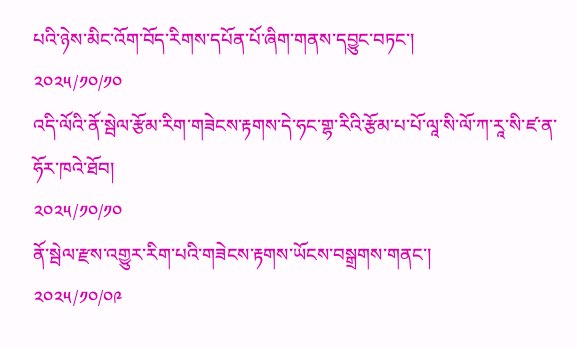པའི་ཉེས་མིང་འོག་བོད་རིགས་དཔོན་པོ་ཞིག་གནས་དབྱུང་བཏང་།
༢༠༢༥/༡༠/༡༠
འདི་ལོའི་ནོ་སྦེལ་རྩོམ་རིག་གཟེངས་རྟགས་དེ་ཧང་གྷ་རིའི་རྩོམ་པ་པོ་ལཱ་སི་ལོ་ཀ་རཱ་སི་ཛ་ན་ཧོར་ཁའེ་ཐོབ།
༢༠༢༥/༡༠/༡༠
ནོ་སྦེལ་རྫས་འགྱུར་རིག་པའི་གཟེངས་རྟགས་ཡོངས་བསྒྲགས་གནང་།
༢༠༢༥/༡༠/༠༩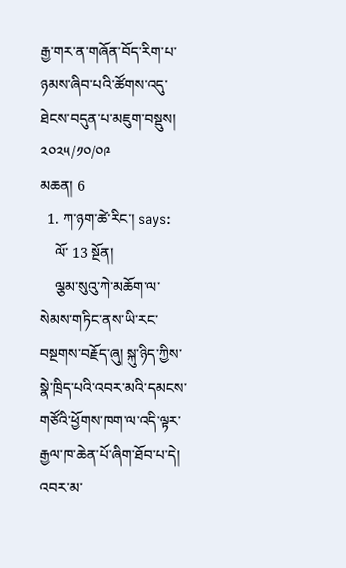རྒྱ་གར་ན་གཞོན་བོད་རིག་པ་ཉམས་ཞིབ་པའི་ཚོགས་འདུ་ཐེངས་བདུན་པ་མཇུག་བསྡུས།
༢༠༢༥/༡༠/༠༩
མཆན། 6
  1. ཀ་ཉག་ཚེ་རིང་། says:
    ལོ་ 13 སྔོན།
    ལྕམ་སུའུ་ཀེ་མཆོག་ལ་སེམས་གཏིང་ནས་ཡི་རང་བསྔགས་བརྗོད་ཞུ། སྐུ་ཉིད་ཀྱིས་སྣེ་ཁྲིད་པའི་འབར་མའི་དམངས་གཙོའི་ཕྱོགས་ཁག་ལ་འདི་ལྟར་རྒྱལ་ཁ་ཆེན་པོ་ཞིག་ཐོབ་པ་དེ། འབར་མ་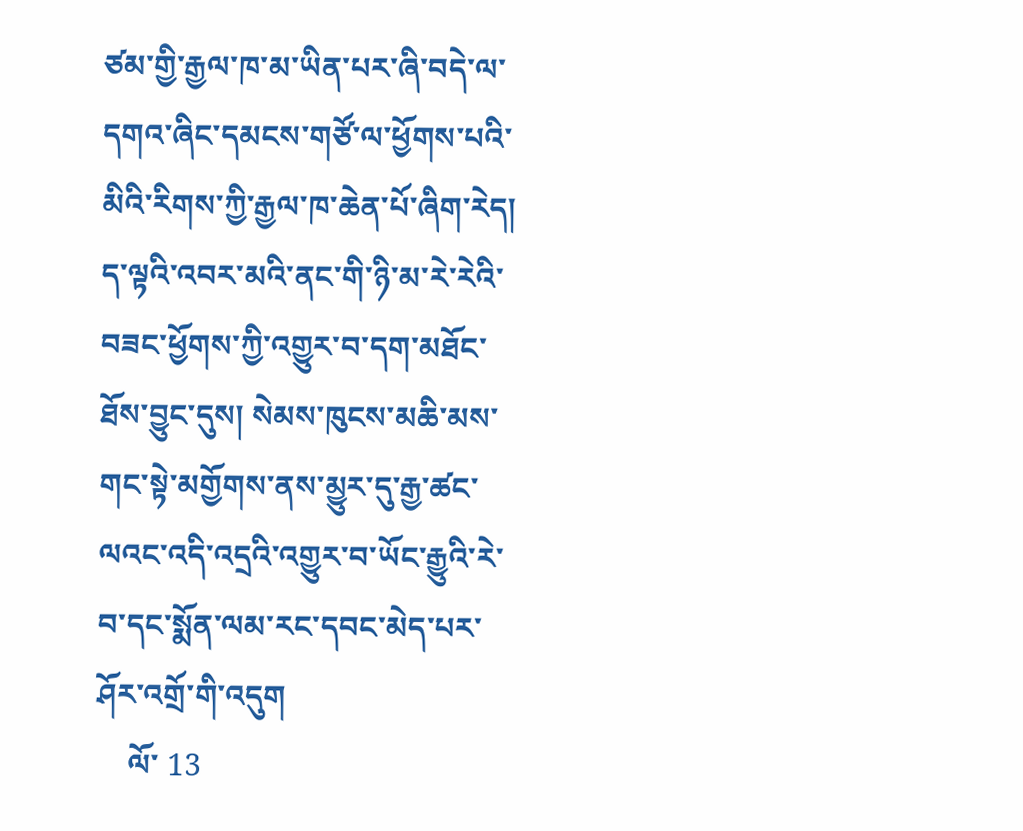ཙམ་གྱི་རྒྱལ་ཁ་མ་ཡིན་པར་ཞི་བདེ་ལ་དགའ་ཞིང་དམངས་གཙོ་ལ་ཕྱོགས་པའི་མིའི་རིགས་ཀྱི་རྒྱལ་ཁ་ཆེན་པོ་ཞིག་རེད། ད་ལྟའི་འབར་མའི་ནང་གི་ཉི་མ་རེ་རེའི་བཟང་ཕྱོགས་ཀྱི་འགྱུར་བ་དག་མཐོང་ཐོས་བྱུང་དུས། སེམས་ཁུངས་མཆི་མས་གང་སྟེ་མགྱོགས་ནས་མྱུར་དུ་རྒྱ་ཚང་ལའང་འདི་འདྲའི་འགྱུར་བ་ཡོང་རྒྱུའི་རེ་བ་དང་སྨོན་ལམ་རང་དབང་མེད་པར་ཤོར་འགྲོ་གི་འདུག
    ལོ་ 13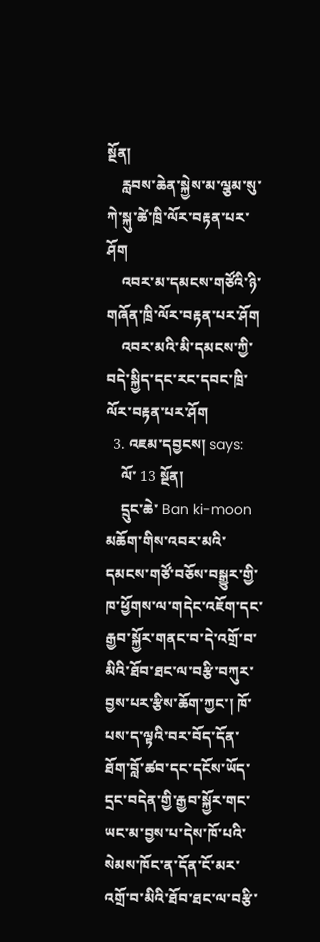སྔོན།
    རླབས་ཆེན་སྐྱེས་མ་ལྕམ་སུ་ཀེ་སྐུ་ཚེ་ཁྲི་ལོར་བརྟན་པར་ཤོག
    འབར་མ་དམངས་གཙོའི་ཉི་གཞོན་ཁྲི་ལོར་བརྟན་པར་ཤོག
    འབར་མའི་མི་དམངས་ཀྱི་བདེ་སྐྱིད་དང་རང་དབང་ཁྲི་ལོར་བརྟན་པར་ཤོག
  3. འཇམ་དབྱངས། says:
    ལོ་ 13 སྔོན།
    དྲུང་ཆེ་ Ban ki-moon མཆོག་གིས་འབར་མའི་དམངས་གཙོ་བཅོས་བསྒྱུར་གྱི་ཁ་ཕྱོགས་ལ་གདེང་འཇོག་དང་རྒྱབ་སྐྱོར་གནང་བ་དེ་འགྲོ་བ་མིའི་ཐོབ་ཐང་ལ་བརྩི་བཀུར་བྱས་པར་རྩིས་ཆོག་ཀྱང་། ཁོ་པས་ད་ལྟའི་བར་བོད་དོན་ཐོག་བློ་ཚབ་དང་དངོས་ཡོད་དྲང་བདེན་གྱི་རྒྱབ་སྐྱོར་གང་ཡང་མ་བྱས་པ་དེས་ཁོ་པའི་སེམས་ཁོང་ན་དོན་ངོ་མར་འགྲོ་བ་མིའི་ཐོབ་ཐང་ལ་བརྩི་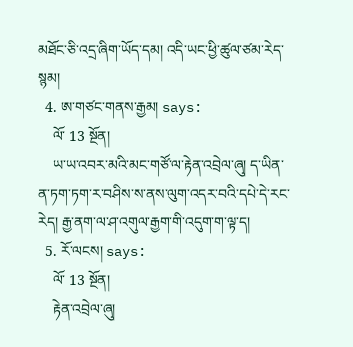མཐོང་ཅི་འདྲ་ཞིག་ཡོད་དམ། འདི་ཡང་ཕྱི་ཚུལ་ཙམ་རེད་སྙམ།
  4. ཨ་གཙང་གནས་རྒྱམ། says:
    ལོ་ 13 སྔོན།
    ཡ་ཡ་འབར་མའི་མང་གཙོ་ལ་རྟེན་འབྲེལ་ཞུ། ད་ཡིན་ན་ཏག་ཏག་ར་བཤིས་ས་ནས་ལུག་འདར་བའི་དཔེ་དེ་རང་རེད། རྒྱ་ནག་ལ་ཤ་འགུལ་རྒྱག་གི་འདུག་ག་ལྟ་ད།
  5. རོ་ལངས། says:
    ལོ་ 13 སྔོན།
    རྟེན་འབྲེལ་ཞུ།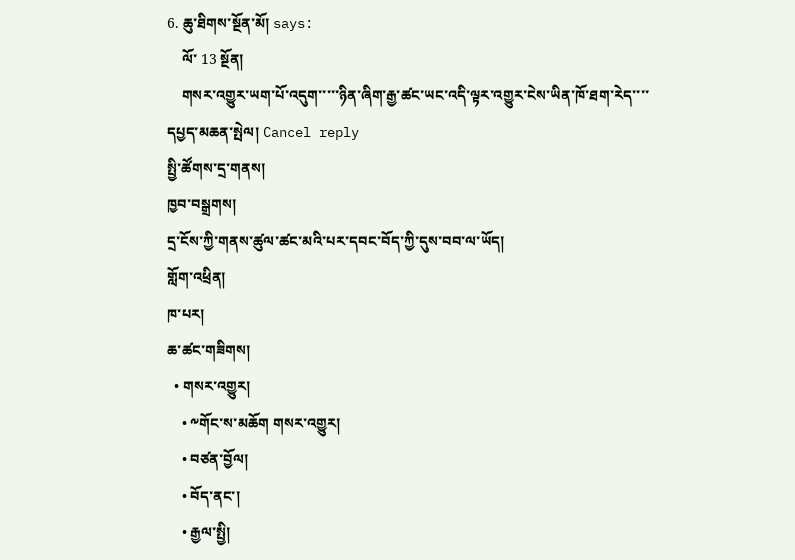6. ཆུ་ཐིགས་སྔོན་མོ། says:
    ལོ་ 13 སྔོན།
    གསར་འགྱུར་ཡག་པོ་འདུག་་་་་ཉིན་ཞིག་རྒྱ་ཚང་ཡང་འདི་ལྟར་འགྱུར་ངེས་ཡིན་ཁོ་ཐག་རེད་་་་
དཔྱད་མཆན་སྤེལ། Cancel reply
སྤྱི་ཚོགས་དྲ་གནས།
ཁྱབ་བསྒྲགས།
དྲ་ངོས་ཀྱི་གནས་ཚུལ་ཚང་མའི་པར་དབང་བོད་ཀྱི་དུས་བབ་ལ་ཡོད།
གློག་འཕྲིན།
ཁ་པར།
ཆ་ཚང་གཟིགས།
  • གསར་འགྱུར།
    • ༸གོང་ས་མཆོག གསར་འགྱུར།
    • བཙན་བྱོལ།
    • བོད་ནང་།
    • རྒྱལ་སྤྱི།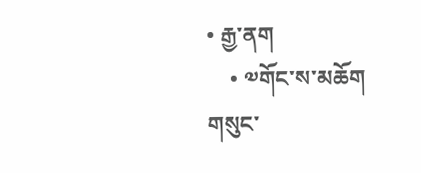• རྒྱ་ནག
    • ༧གོང་ས་མཆོག གསུང་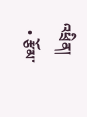འཕྲིན།
  • རྩོམ་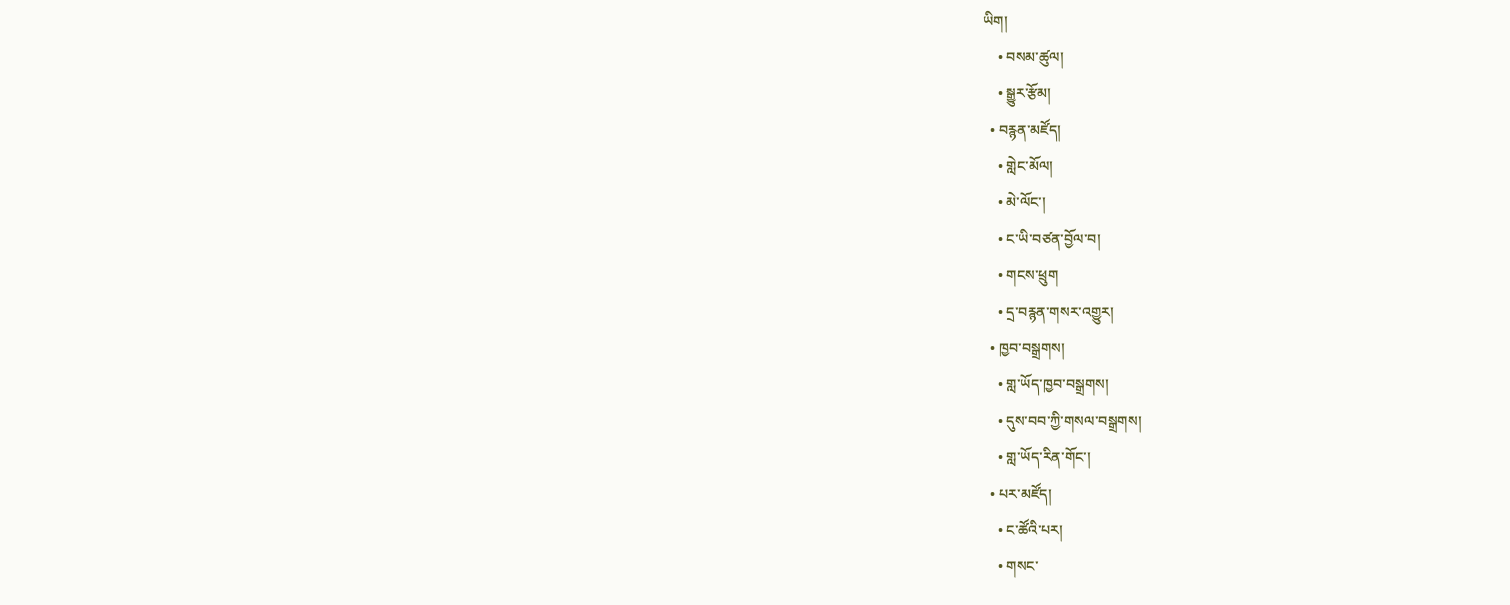ཡིག།
    • བསམ་ཚུལ།
    • སྒྱུར་རྩོམ།
  • བརྙན་མཛོད།
    • གླེང་མོལ།
    • མེ་ལོང་།
    • ང་ཡི་བཙན་བྱོལ་བ།
    • གངས་ཕྲུག
    • དྲ་བརྙན་གསར་འགྱུར།
  • ཁྱབ་བསྒྲགས།
    • གླ་ཡོད་ཁྱབ་བསྒྲགས།
    • དུས་བབ་ཀྱི་གསལ་བསྒྲགས།
    • གླ་ཡོད་རིན་གོང་།
  • པར་མཛོད།
    • ང་ཚོའི་པར།
    • གསང་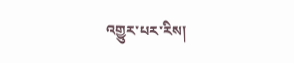འགྱུར་པར་རིས།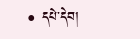• དཔེ་དེབ།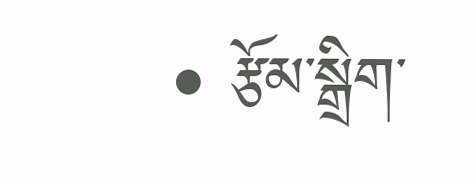• རྩོམ་སྒྲིག་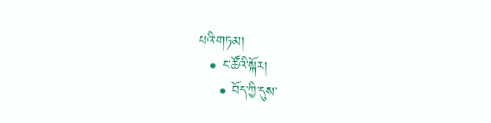པའི་གཏམ།
  • ང་ཚོའི་སྐོར།
    • བོད་ཀྱི་དུས་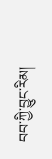བབ་ཀྱི་བྱུང་རིམ།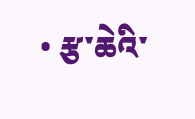• རྩ་ཆེའི་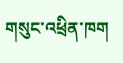གསུང་འཕྲིན་ཁག